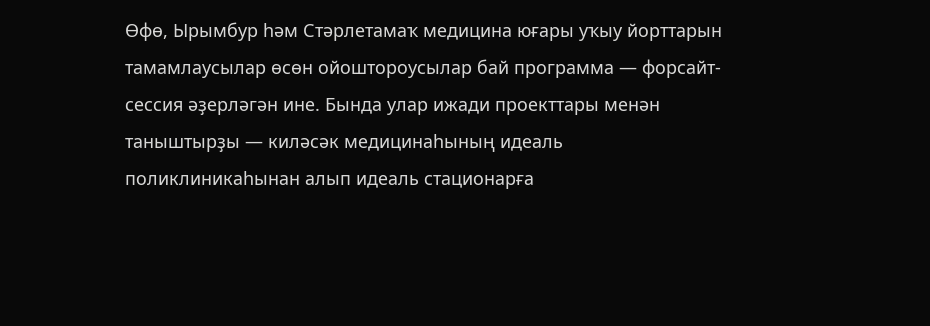Өфө, Ырымбур һәм Стәрлетамаҡ медицина юғары уҡыу йорттарын тамамлаусылар өсөн ойоштороусылар бай программа — форсайт-сессия әҙерләгән ине. Бында улар ижади проекттары менән таныштырҙы — киләсәк медицинаһының идеаль поликлиникаһынан алып идеаль стационарға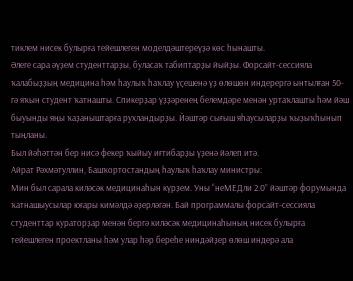тиклем нисек булырға тейешлеген моделдәштереүҙә көс һынашты.
Әлеге сара әүҙем студенттарҙы, буласаҡ табиптарҙы йыйҙы. Форсайт-сессияла ҡалабыҙҙың медицина һәм һаулыҡ һаҡлау үҫешенә үҙ өлөшөн индерергә ынтылған 50-гә яҡын студент ҡатнашты. Спикерҙар үҙҙәренең белемдәре менән уртаҡлашты һәм йәш быуынды яңы ҡаҙаныштарға рухландырҙы. Йәштәр сығыш яһаусыларҙы ҡыҙыҡһынып тыңланы.
Был йәһәттән бер нисә фекер ҡыйыу иғтибарҙы үҙенә йәлеп итә.
Айрат Рәхмәтуллин, Башҡортостандың һаулыҡ һаҡлау министры:
Мин был сарала киләсәк медицинаһын күрҙем. Уны “неМЕДли 2.0” йәштәр форумында ҡатнашыусылар юғары кимәлдә әҙерләгән. Бай программалы форсайт-сессияла студенттар кураторҙар менән бергә киләсәк медицинаһының нисек булырға тейешлеген проектланы һәм улар һәр береһе ниндәйҙер өлөш индерә ала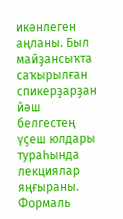икәнлеген аңланы. Был майҙансыҡта саҡырылған спикерҙарҙан йәш белгестең үҫеш юлдары тураһында лекциялар яңғыраны.
Формаль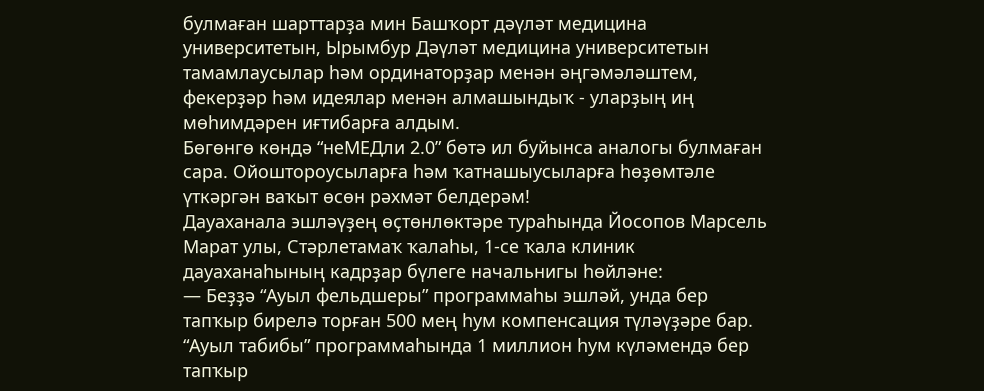булмаған шарттарҙа мин Башҡорт дәүләт медицина университетын, Ырымбур Дәүләт медицина университетын тамамлаусылар һәм ординаторҙар менән әңгәмәләштем, фекерҙәр һәм идеялар менән алмашындыҡ - уларҙың иң мөһимдәрен иғтибарға алдым.
Бөгөнгө көндә “неМЕДли 2.0” бөтә ил буйынса аналогы булмаған сара. Ойоштороусыларға һәм ҡатнашыусыларға һөҙөмтәле үткәргән ваҡыт өсөн рәхмәт белдерәм!
Дауаханала эшләүҙең өҫтөнлөктәре тураһында Йосопов Марсель Марат улы, Стәрлетамаҡ ҡалаһы, 1-се ҡала клиник дауаханаһының кадрҙар бүлеге начальнигы һөйләне:
— Беҙҙә “Ауыл фельдшеры” программаһы эшләй, унда бер тапҡыр бирелә торған 500 мең һум компенсация түләүҙәре бар. “Ауыл табибы” программаһында 1 миллион һум күләмендә бер тапҡыр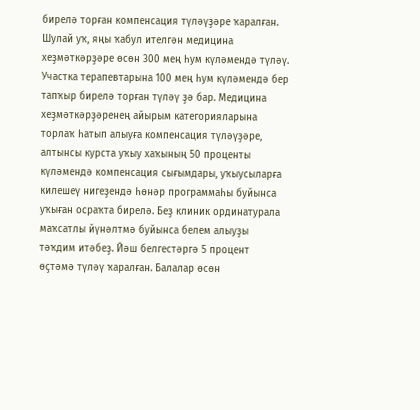бирелә торған компенсация түләүҙәре ҡаралған. Шулай уҡ, яңы ҡабул ителгән медицина хеҙмәткәрҙәре өсөн 300 мең һум күләмендә түләү. Участка терапевтарына 100 мең һум күләмендә бер тапҡыр бирелә торған түләү ҙә бар. Медицина хеҙмәткәрҙәренең айырым категорияларына торлаҡ һатып алыуға компенсация түләүҙәре, алтынсы курста уҡыу хаҡының 50 проценты күләмендә компенсация сығымдары, уҡыусыларға килешеү нигеҙендә һөнәр программаһы буйынса уҡыған осраҡта бирелә. Беҙ клиник ординатурала маҡсатлы йүнәлтмә буйынса белем алыуҙы тәҡдим итәбеҙ. Йәш белгестәргә 5 процент өҫтәмә түләү ҡаралған. Балалар өсөн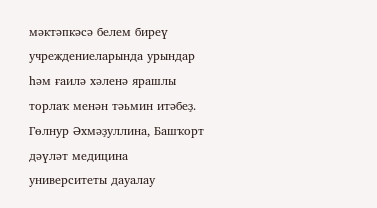мәктәпкәсә белем биреү учреждениеларында урындар һәм ғаилә хәленә ярашлы торлаҡ менән тәьмин итәбеҙ.
Гөлнур Әхмәҙуллина, Башҡорт дәүләт медицина университеты дауалау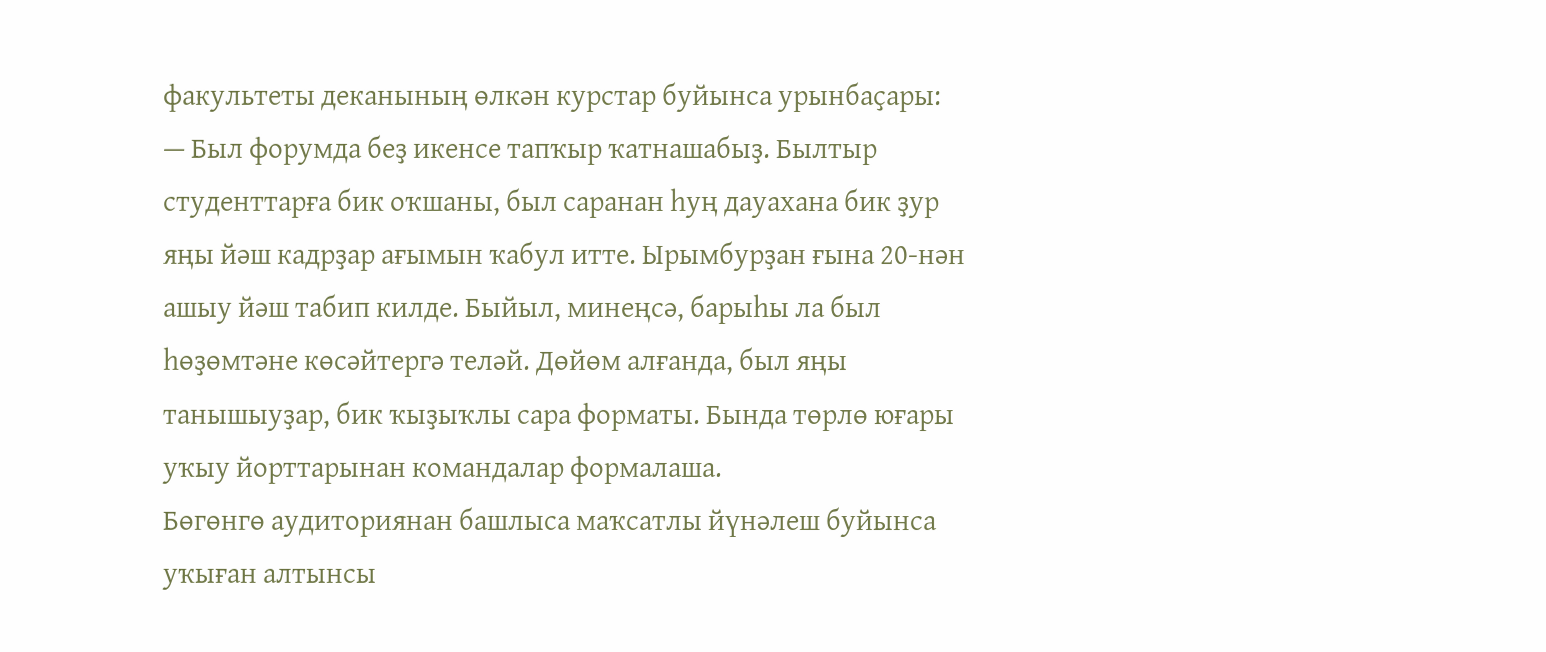факультеты деканының өлкән курстар буйынса урынбаҫары:
— Был форумда беҙ икенсе тапҡыр ҡатнашабыҙ. Былтыр студенттарға бик оҡшаны, был саранан һуң дауахана бик ҙур яңы йәш кадрҙар ағымын ҡабул итте. Ырымбурҙан ғына 20-нән ашыу йәш табип килде. Быйыл, минеңсә, барыһы ла был һөҙөмтәне көсәйтергә теләй. Дөйөм алғанда, был яңы танышыуҙар, бик ҡыҙыҡлы сара форматы. Бында төрлө юғары уҡыу йорттарынан командалар формалаша.
Бөгөнгө аудиториянан башлыса маҡсатлы йүнәлеш буйынса уҡыған алтынсы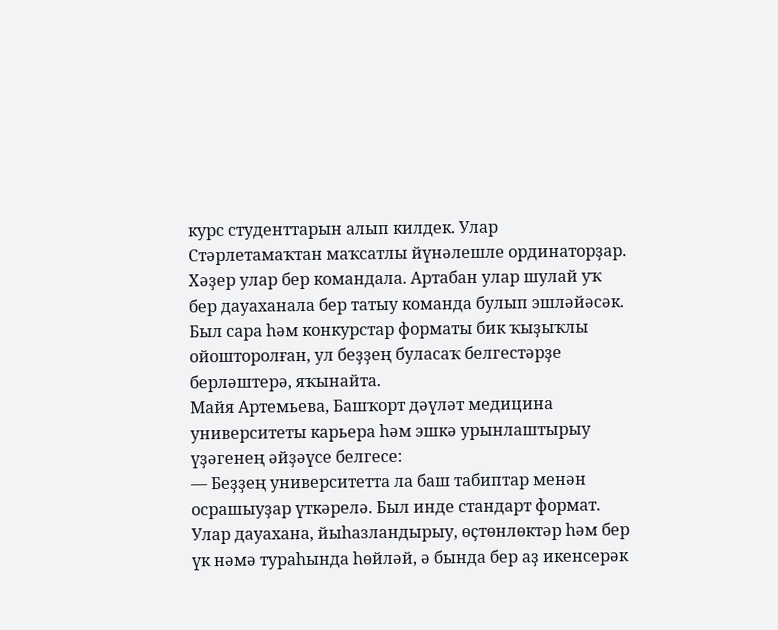курс студенттарын алып килдек. Улар Стәрлетамаҡтан маҡсатлы йүнәлешле ординаторҙар. Хәҙер улар бер командала. Артабан улар шулай уҡ бер дауаханала бер татыу команда булып эшләйәсәк. Был сара һәм конкурстар форматы бик ҡыҙыҡлы ойошторолған, ул беҙҙең буласаҡ белгестәрҙе берләштерә, яҡынайта.
Майя Артемьева, Башҡорт дәүләт медицина университеты карьера һәм эшкә урынлаштырыу үҙәгенең әйҙәүсе белгесе:
— Беҙҙең университетта ла баш табиптар менән осрашыуҙар үткәрелә. Был инде стандарт формат. Улар дауахана, йыһазландырыу, өҫтөнлөктәр һәм бер үк нәмә тураһында һөйләй, ә бында бер аҙ икенсерәк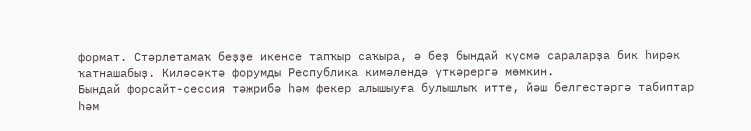формат. Стәрлетамаҡ беҙҙе икенсе тапҡыр саҡыра, ә беҙ бындай күсмә сараларҙа бик һирәк ҡатнашабыҙ. Киләсәктә форумды Республика кимәлендә үткәрергә мөмкин.
Бындай форсайт-сессия тәжрибә һәм фекер алышыуға булышлыҡ итте, йәш белгестәргә табиптар һәм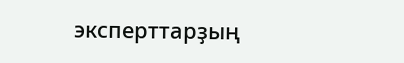эксперттарҙың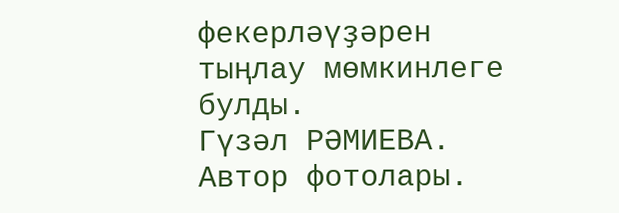фекерләүҙәрен тыңлау мөмкинлеге булды.
Гүзәл РӘМИЕВА. Автор фотолары.